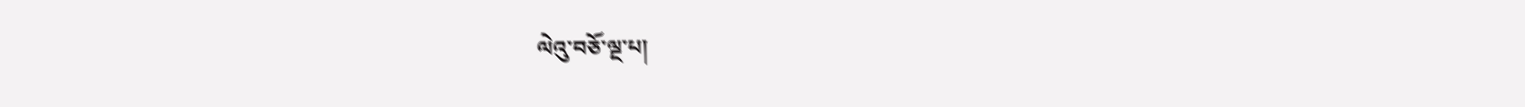ལེའུ་བཅོ་ལྔ་པ།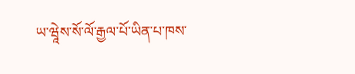ཡ་ཝཱེས་སོ་ལོ་རྒྱལ་པོ་ཡིན་པ་ཁས་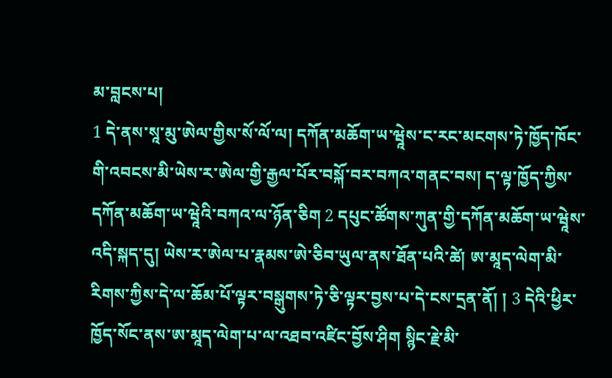མ་བླངས་པ།
1 དེ་ནས་སཱ་མུ་ཨེལ་གྱིས་སོ་ལོ་ལ། དཀོན་མཆོག་ཡ་ཝཱེས་ང་རང་མངགས་ཏེ་ཁྱོད་ཁོང་གི་འབངས་མི་ཡེས་ར་ཨེལ་གྱི་རྒྱལ་པོར་བསྐོ་བར་བཀའ་གནང་བས། ད་ལྟ་ཁྱོད་ཀྱིས་དཀོན་མཆོག་ཡ་ཝཱེའི་བཀའ་ལ་ཉོན་ཅིག 2 དཔུང་ཚོགས་ཀུན་གྱི་དཀོན་མཆོག་ཡ་ཝཱེས་འདི་སྐད་དུ། ཡེས་ར་ཨེལ་པ་རྣམས་ཨེ་ཅིབ་ཡུལ་ནས་ཐོན་པའི་ཚེ། ཨ་མཱད་ལེག་མི་རིགས་ཀྱིས་དེ་ལ་ཆོམ་པོ་ལྟར་བསྒུགས་ཏེ་ཅི་ལྟར་བྱས་པ་དེ་ངས་དྲན་ནོ། ། 3 དེའི་ཕྱིར་ཁྱོད་སོང་ནས་ཨ་མཱད་ལེག་པ་ལ་འཐབ་འཛིང་བྱོས་ཤིག སྙིང་རྗེ་མི་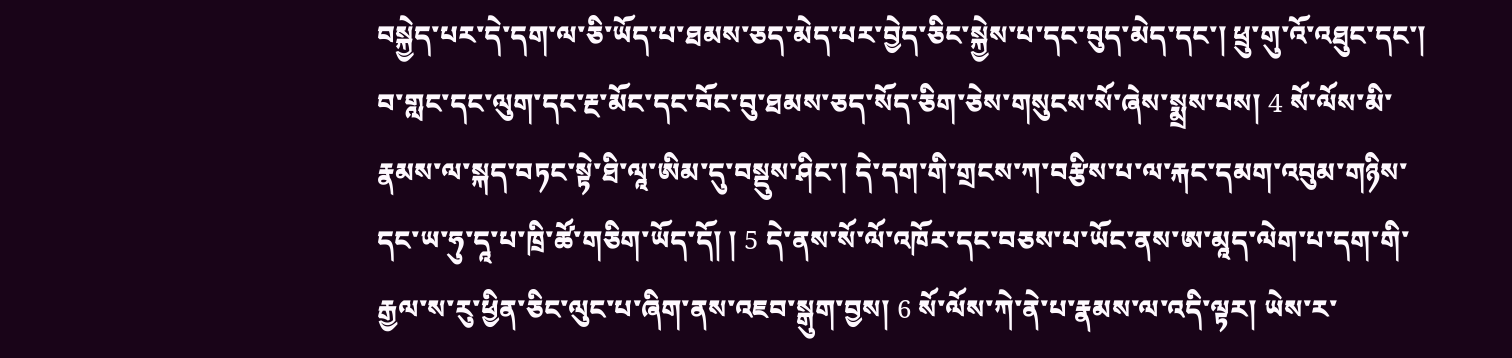བསྐྱེད་པར་དེ་དག་ལ་ཅི་ཡོད་པ་ཐམས་ཅད་མེད་པར་བྱེད་ཅིང་སྐྱེས་པ་དང་བུད་མེད་དང་། ཕྲུ་གུ་འོ་འཐུང་དང་། བ་གླང་དང་ལུག་དང་རྔ་མོང་དང་བོང་བུ་ཐམས་ཅད་སོད་ཅིག་ཅེས་གསུངས་སོ་ཞེས་སྨྲས་པས། 4 སོ་ལོས་མི་རྣམས་ལ་སྐད་བཏང་སྟེ་ཐི་ལཱ་ཨིམ་དུ་བསྡུས་ཤིང་། དེ་དག་གི་གྲངས་ཀ་བརྩིས་པ་ལ་རྐང་དམག་འབུམ་གཉིས་དང་ཡ་ཧུ་དཱ་པ་ཁྲི་ཚོ་གཅིག་ཡོད་དོ། ། 5 དེ་ནས་སོ་ལོ་འཁོར་དང་བཅས་པ་ཡོང་ནས་ཨ་མཱད་ལེག་པ་དག་གི་རྒྱལ་ས་རུ་ཕྱིན་ཅིང་ལུང་པ་ཞིག་ནས་འཇབ་སྒུག་བྱས། 6 སོ་ལོས་ཀེ་ནེ་པ་རྣམས་ལ་འདི་ལྟར། ཡེས་ར་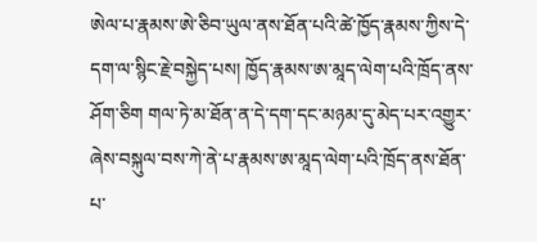ཨེལ་པ་རྣམས་ཨེ་ཅིབ་ཡུལ་ནས་ཐོན་པའི་ཚེ་ཁྱོད་རྣམས་ཀྱིས་དེ་དག་ལ་སྙིང་རྗེ་བསྐྱེད་པས། ཁྱོད་རྣམས་ཨ་མཱད་ལེག་པའི་ཁྲོད་ནས་ཤོག་ཅིག གལ་ཏེ་མ་ཐོན་ན་དེ་དག་དང་མཉམ་དུ་མེད་པར་འགྱུར་ཞེས་བསྐུལ་བས་ཀེ་ནེ་པ་རྣམས་ཨ་མཱད་ལེག་པའི་ཁྲོད་ནས་ཐོན་པ་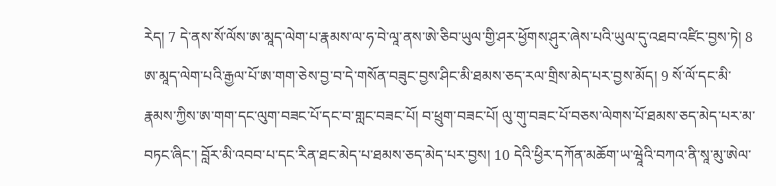རེད། 7 དེ་ནས་སོ་ལོས་ཨ་མཱད་ལེག་པ་རྣམས་ལ་ཧ་བེ་ལཱ་ནས་ཨེ་ཅིབ་ཡུལ་གྱི་ཤར་ཕྱོགས་ཤུར་ཞེས་པའི་ཡུལ་དུ་འཐབ་འཛིང་བྱས་ཏེ། 8 ཨ་མཱད་ལེག་པའི་རྒྱལ་པོ་ཨ་གག་ཅེས་བྱ་བ་དེ་གསོན་བཟུང་བྱས་ཤིང་མི་ཐམས་ཅད་རལ་གྲིས་མེད་པར་བྱས་མོད། 9 སོ་ལོ་དང་མི་རྣམས་ཀྱིས་ཨ་གག་དང་ལུག་བཟང་པོ་དང་བ་གླང་བཟང་པོ། བ་ཕྲུག་བཟང་པོ། ལུ་གུ་བཟང་པོ་བཅས་ལེགས་པོ་ཐམས་ཅད་མེད་པར་མ་བཏང་ཞིང་། བློར་མི་འབབ་པ་དང་རིན་ཐང་མེད་པ་ཐམས་ཅད་མེད་པར་བྱས། 10 དེའི་ཕྱིར་དཀོན་མཆོག་ཡ་ཝཱེའི་བཀའ་ནི་སཱ་མུ་ཨེལ་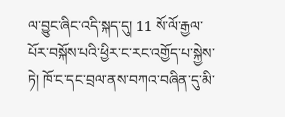ལ་བྱུང་ཞིང་འདི་སྐད་དུ། 11 སོ་ལོ་རྒྱལ་པོར་བསྐོས་པའི་ཕྱིར་ང་རང་འགྱོད་པ་སྐྱེས་ཏེ། ཁོ་ང་དང་བྲལ་ནས་བཀའ་བཞིན་དུ་མི་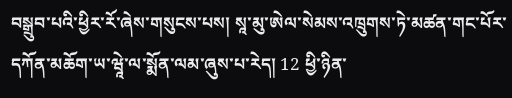བསྒྲུབ་པའི་ཕྱིར་རོ་ཞེས་གསུངས་པས། སཱ་མུ་ཨེལ་སེམས་འཁྲུགས་ཏེ་མཚན་གང་པོར་དཀོན་མཆོག་ཡ་ཝཱེ་ལ་སྨོན་ལམ་ཞུས་པ་རེད། 12 ཕྱི་ཉིན་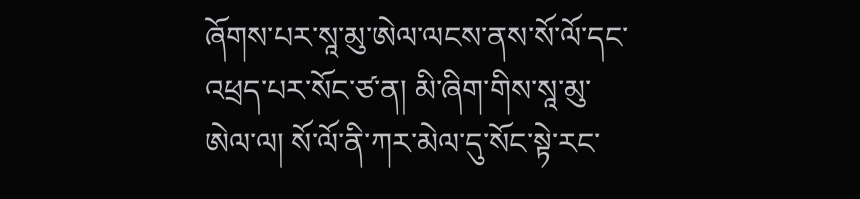ཞོགས་པར་སཱ་མུ་ཨེལ་ལངས་ནས་སོ་ལོ་དང་འཕྲད་པར་སོང་ཙ་ན། མི་ཞིག་གིས་སཱ་མུ་ཨེལ་ལ། སོ་ལོ་ནི་ཀར་མེལ་དུ་སོང་སྟེ་རང་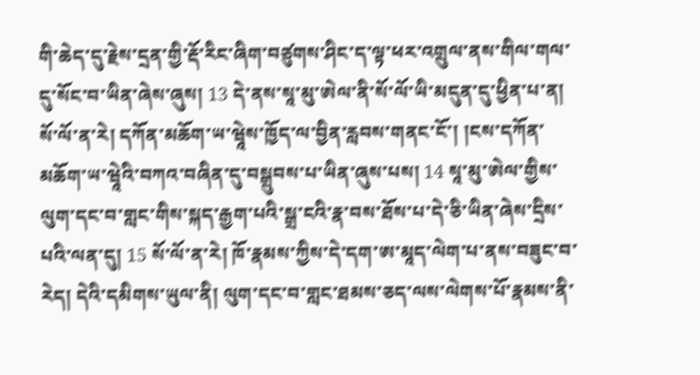གི་ཆེད་དུ་རྗེས་དྲན་གྱི་རྡོ་རིང་ཞིག་བཙུགས་ཤིང་ད་ལྟ་ཕར་འགྲུལ་ནས་གིལ་གལ་དུ་སོང་བ་ཡིན་ཞེས་ཞུས། 13 དེ་ནས་སཱ་མུ་ཨེལ་ནི་སོ་ལོ་ཡི་མདུན་དུ་ཕྱིན་པ་ན། སོ་ལོ་ན་རེ། དཀོན་མཆོག་ཡ་ཝཱེས་ཁྱོད་ལ་བྱིན་རླབས་གནང་ངོ་། །ངས་དཀོན་མཆོག་ཡ་ཝཱེའི་བཀའ་བཞིན་དུ་བསྒྲུབས་པ་ཡིན་ཞུས་པས། 14 སཱ་མུ་ཨེལ་གྱིས་ལུག་དང་བ་གླང་གིས་སྐད་རྒྱག་པའི་སྒྲ་ངའི་རྣ་བས་ཐོས་པ་དེ་ཅི་ཡིན་ཞེས་དྲིས་པའི་ལན་དུ། 15 སོ་ལོ་ན་རེ། ཁོ་རྣམས་ཀྱིས་དེ་དག་ཨ་མཱད་ལེག་པ་ནས་བཟུང་བ་རེད། དེའི་དམིགས་ཡུལ་ནི། ལུག་དང་བ་གླང་ཐམས་ཅད་ལས་ལེགས་པོ་རྣམས་ནི་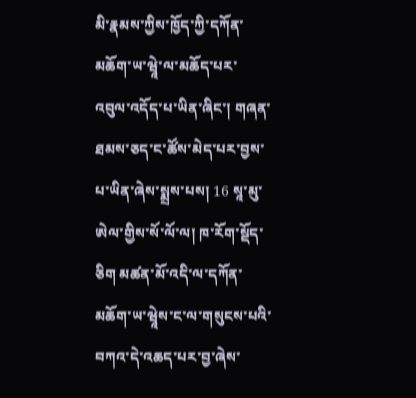མི་རྣམས་ཀྱིས་ཁྱོད་ཀྱི་དཀོན་མཆོག་ཡ་ཝཱེ་ལ་མཆོད་པར་འབུལ་འདོད་པ་ཡིན་ཞིང་། གཞན་ཐམས་ཅད་ང་ཚོས་མེད་པར་བྱས་པ་ཡིན་ཞེས་སྨྲས་པས། 16 སཱ་མུ་ཨེལ་གྱིས་སོ་ལོ་ལ། ཁ་རོག་སྡོད་ཅིག མཚན་མོ་འདི་ལ་དཀོན་མཆོག་ཡ་ཝཱེས་ང་ལ་གསུངས་པའི་བཀའ་དེ་འཆད་པར་བྱ་ཞེས་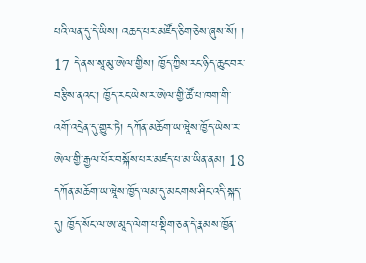པའི་ལན་དུ་དེ་ཡིས། འཆད་པར་མཛོད་ཅིག་ཅེས་ཞུས་སོ། ། 17 དེ་ནས་སཱ་མུ་ཨེལ་གྱིས། ཁྱོད་ཀྱིས་རང་ཉིད་ཆུང་བར་བརྩིས་ནའང་། ཁྱོད་རང་ཡེས་ར་ཨེལ་གྱི་ཚོ་པ་ཁག་གི་འགོ་འདྲེན་དུ་གྱུར་ཏེ། དཀོན་མཆོག་ཡ་ཝཱེས་ཁྱོད་ཡེས་ར་ཨེལ་གྱི་རྒྱལ་པོར་བསྐོས་པར་མཛད་པ་མ་ཡིན་ནམ། 18 དཀོན་མཆོག་ཡ་ཝཱེས་ཁྱོད་ལམ་དུ་མངགས་ཤིང་འདི་སྐད་དུ། ཁྱོད་སོང་ལ་ཨ་མཱད་ལེག་པ་སྡིག་ཅན་དེ་རྣམས་ཁྱོན་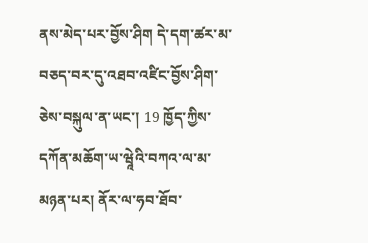ནས་མེད་པར་བྱོས་ཤིག དེ་དག་ཚར་མ་བཅད་བར་དུ་འཐབ་འཛིང་བྱོས་ཤིག་ཅེས་བསྐུལ་ན་ཡང་། 19 ཁྱོད་ཀྱིས་དཀོན་མཆོག་ཡ་ཝཱེའི་བཀའ་ལ་མ་མཉན་པར། ནོར་ལ་ཧབ་ཐོབ་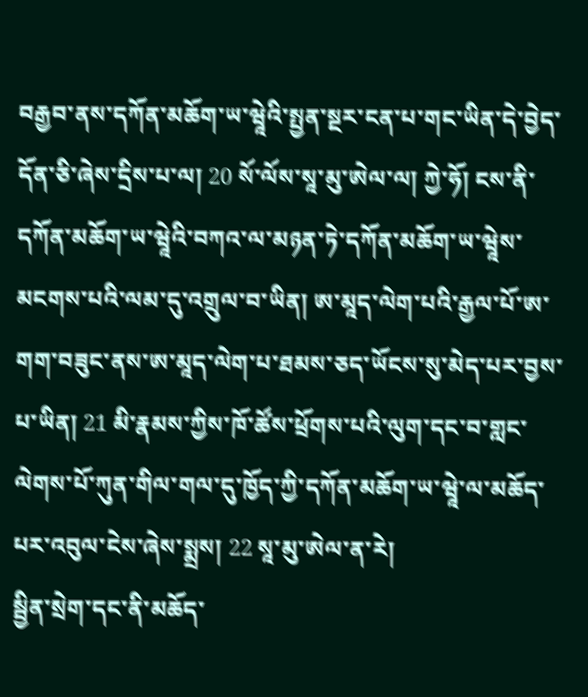བརྒྱབ་ནས་དཀོན་མཆོག་ཡ་ཝཱེའི་སྤྱན་སྔར་ངན་པ་གང་ཡིན་དེ་བྱེད་དོན་ཅི་ཞེས་དྲིས་པ་ལ། 20 སོ་ལོས་སཱ་མུ་ཨེལ་ལ། ཀྱེ་ཧོ། ངས་ནི་དཀོན་མཆོག་ཡ་ཝཱེའི་བཀའ་ལ་མཉན་ཏེ་དཀོན་མཆོག་ཡ་ཝཱེས་མངགས་པའི་ལམ་དུ་འགྲུལ་བ་ཡིན། ཨ་མཱད་ལེག་པའི་རྒྱལ་པོ་ཨ་གག་བཟུང་ནས་ཨ་མཱད་ལེག་པ་ཐམས་ཅད་ཡོངས་སུ་མེད་པར་བྱས་པ་ཡིན། 21 མི་རྣམས་ཀྱིས་ཁོ་ཚོས་ཕྲོགས་པའི་ལུག་དང་བ་གླང་ལེགས་པོ་ཀུན་གིལ་གལ་དུ་ཁྱོད་ཀྱི་དཀོན་མཆོག་ཡ་ཝཱེ་ལ་མཆོད་པར་འབུལ་ངེས་ཞེས་སྨྲས། 22 སཱ་མུ་ཨེལ་ན་རེ།
སྦྱིན་སྲེག་དང་ནི་མཆོད་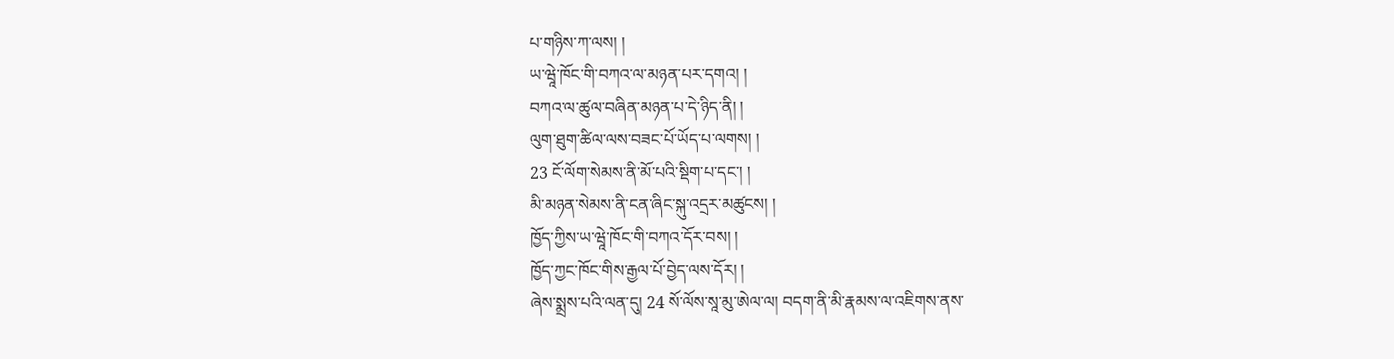པ་གཉིས་ཀ་ལས། །
ཡ་ཝཱེ་ཁོང་གི་བཀའ་ལ་མཉན་པར་དགའ། །
བཀའ་ལ་ཚུལ་བཞིན་མཉན་པ་དེ་ཉིད་ནི། །
ལུག་ཐུག་ཚིལ་ལས་བཟང་པོ་ཡོད་པ་ལགས། །
23 ངོ་ལོག་སེམས་ནི་མོ་པའི་སྡིག་པ་དང་། །
མི་མཉན་སེམས་ནི་ངན་ཞིང་སྐུ་འདྲར་མཚུངས། །
ཁྱོད་ཀྱིས་ཡ་ཝཱེ་ཁོང་གི་བཀའ་དོར་བས། །
ཁྱོད་ཀྱང་ཁོང་གིས་རྒྱལ་པོ་བྱེད་ལས་དོར། །
ཞེས་སྨྲས་པའི་ལན་དུ། 24 སོ་ལོས་སཱ་མུ་ཨེལ་ལ། བདག་ནི་མི་རྣམས་ལ་འཇིགས་ནས་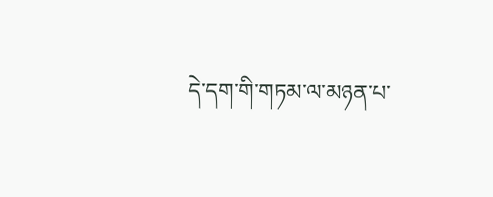དེ་དག་གི་གཏམ་ལ་མཉན་པ་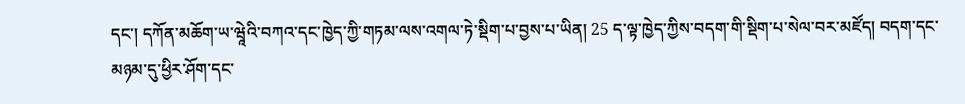དང་། དཀོན་མཆོག་ཡ་ཝཱེའི་བཀའ་དང་ཁྱེད་ཀྱི་གཏམ་ལས་འགལ་ཏེ་སྡིག་པ་བྱས་པ་ཡིན། 25 ད་ལྟ་ཁྱེད་ཀྱིས་བདག་གི་སྡིག་པ་སེལ་བར་མཛོད། བདག་དང་མཉམ་དུ་ཕྱིར་ཤོག་དང་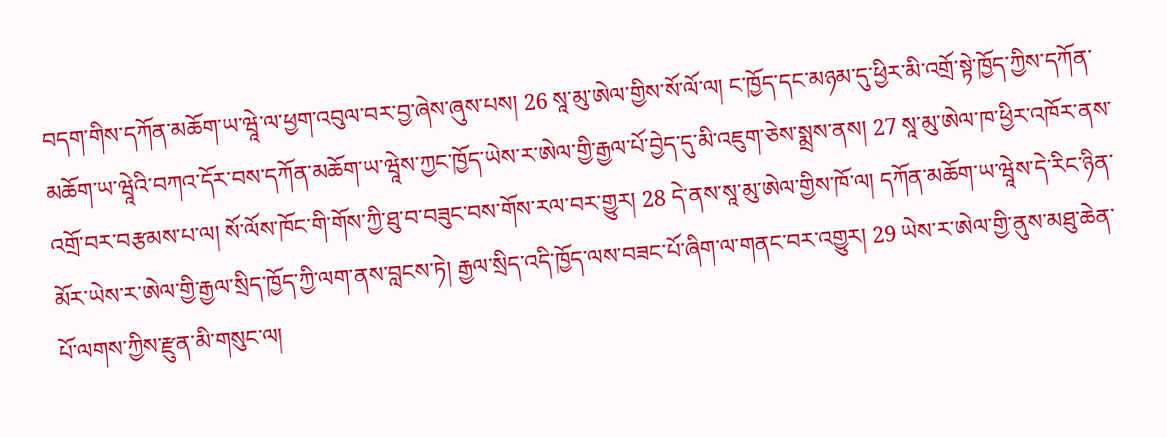བདག་གིས་དཀོན་མཆོག་ཡ་ཝཱེ་ལ་ཕྱག་འབུལ་བར་བྱ་ཞེས་ཞུས་པས། 26 སཱ་མུ་ཨེལ་གྱིས་སོ་ལོ་ལ། ང་ཁྱོད་དང་མཉམ་དུ་ཕྱིར་མི་འགྲོ་སྟེ་ཁྱོད་ཀྱིས་དཀོན་མཆོག་ཡ་ཝཱེའི་བཀའ་དོར་བས་དཀོན་མཆོག་ཡ་ཝཱེས་ཀྱང་ཁྱོད་ཡེས་ར་ཨེལ་གྱི་རྒྱལ་པོ་བྱེད་དུ་མི་འཇུག་ཅེས་སྨྲས་ནས། 27 སཱ་མུ་ཨེལ་ཁ་ཕྱིར་འཁོར་ནས་འགྲོ་བར་བརྩམས་པ་ལ། སོ་ལོས་ཁོང་གི་གོས་ཀྱི་ཐུ་བ་བཟུང་བས་གོས་རལ་བར་གྱུར། 28 དེ་ནས་སཱ་མུ་ཨེལ་གྱིས་ཁོ་ལ། དཀོན་མཆོག་ཡ་ཝཱེས་དེ་རིང་ཉིན་མོར་ཡེས་ར་ཨེལ་གྱི་རྒྱལ་སྲིད་ཁྱོད་ཀྱི་ལག་ནས་བླངས་ཏེ། རྒྱལ་སྲིད་འདི་ཁྱོད་ལས་བཟང་པོ་ཞིག་ལ་གནང་བར་འགྱུར། 29 ཡེས་ར་ཨེལ་གྱི་ནུས་མཐུ་ཆེན་པོ་ལགས་ཀྱིས་རྫུན་མི་གསུང་ལ།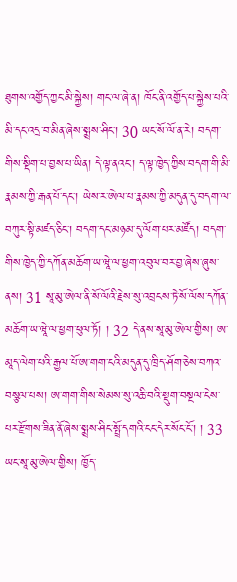ཐུགས་འགྱོད་ཀྱང་མི་སྐྱེས། གང་ལ་ཞེ་ན། ཁོང་ནི་འགྱོད་པ་སྐྱེས་པའི་མི་དང་འདྲ་བ་མིན་ཞེས་སྨྲས་ཤིང་། 30 ཡང་སོ་ལོ་ན་རེ། བདག་གིས་སྡིག་པ་བྱས་པ་ཡིན། དེ་ལྟ་ནའང་། ད་ལྟ་ཁྱེད་ཀྱིས་བདག་གི་མི་རྣམས་ཀྱི་རྒན་པོ་དང་། ཡེས་ར་ཨེལ་པ་རྣམས་ཀྱི་མདུན་དུ་བདག་ལ་བཀུར་སྟི་མཛད་ཅིང་། བདག་དང་མཉམ་དུ་ལོག་པར་མཛོད། བདག་གིས་ཁྱེད་ཀྱི་དཀོན་མཆོག་ཡ་ཝཱེ་ལ་ཕྱག་འབུལ་བར་བྱ་ཞེས་ཞུས་ནས། 31 སཱ་མུ་ཨེལ་ནི་སོ་ལོའི་རྗེས་སུ་འབྲངས་ཏེ་སོ་ལོས་དཀོན་མཆོག་ཡ་ཝཱེ་ལ་ཕྱག་ཕུལ་ཏོ། ། 32 དེ་ནས་སཱ་མུ་ཨེལ་གྱིས། ཨ་མཱད་ལེག་པའི་རྒྱལ་པོ་ཨ་གག་ངའི་མདུན་དུ་ཁྲིད་ཤོག་ཅེས་བཀའ་བསྩལ་པས། ཨ་གག་གིས་སེམས་སུ་འཆི་བའི་སྡུག་བསྔལ་ངེས་པར་རྫོགས་ཟིན་ནོ་ཞེས་སྨྲས་ཤིང་སྤྲོ་དགའི་ངང་དེར་སོང་ངོ་། ། 33 ཡང་སཱ་མུ་ཨེལ་གྱིས། ཁྱོད་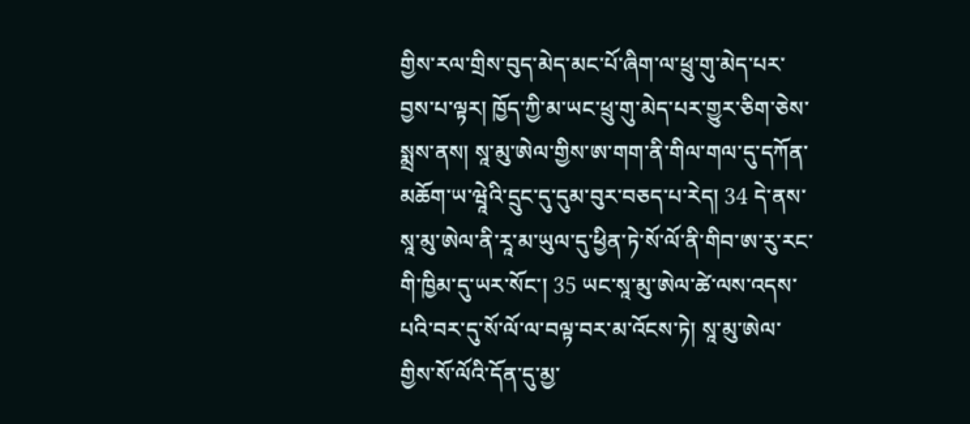གྱིས་རལ་གྲིས་བུད་མེད་མང་པོ་ཞིག་ལ་ཕྲུ་གུ་མེད་པར་བྱས་པ་ལྟར། ཁྱོད་ཀྱི་མ་ཡང་ཕྲུ་གུ་མེད་པར་གྱུར་ཅིག་ཅེས་སྨྲས་ནས། སཱ་མུ་ཨེལ་གྱིས་ཨ་གག་ནི་གིལ་གལ་དུ་དཀོན་མཆོག་ཡ་ཝཱེའི་དྲུང་དུ་དུམ་བུར་བཅད་པ་རེད། 34 དེ་ནས་སཱ་མུ་ཨེལ་ནི་རཱ་མ་ཡུལ་དུ་ཕྱིན་ཏེ་སོ་ལོ་ནི་གིབ་ཨ་རུ་རང་གི་ཁྱིམ་དུ་ཡར་སོང་། 35 ཡང་སཱ་མུ་ཨེལ་ཚེ་ལས་འདས་པའི་བར་དུ་སོ་ལོ་ལ་བལྟ་བར་མ་འོངས་ཏེ། སཱ་མུ་ཨེལ་གྱིས་སོ་ལོའི་དོན་དུ་མྱ་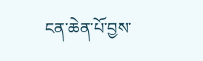ངན་ཆེན་པོ་བྱས་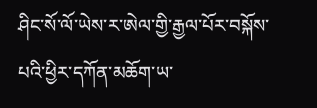ཤིང་སོ་ལོ་ཡེས་ར་ཨེལ་གྱི་རྒྱལ་པོར་བསྐོས་པའི་ཕྱིར་དཀོན་མཆོག་ཡ་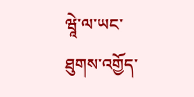ཝཱེ་ལ་ཡང་ཐུགས་འགྱོད་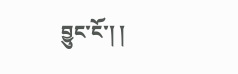བྱུང་ངོ་། །